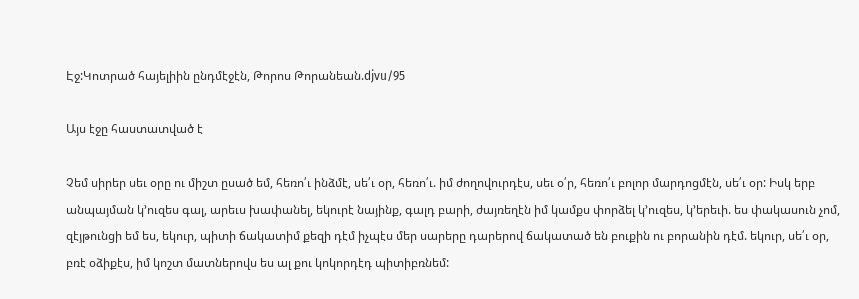Էջ:Կոտրած հայելիին ընդմէջէն, Թորոս Թորանեան.djvu/95

Այս էջը հաստատված է

Չեմ սիրեր սեւ օրը ու միշտ ըսած եմ, հեռո՛ւ ինձմէ, սե՛ւ օր, հեռո՛ւ. իմ ժողովուրդէս, սեւ օ՛ր, հեռո՛ւ բոլոր մարդոցմէն, սե՛ւ օր: Իսկ երբ անպայման կ՚ուզես գալ, արեւս խափանել, եկուրէ նայինք, գալդ բարի, ժայռեղէն իմ կամքս փորձել կ՚ուզես, կ՚երեւի. ես փակասուն չոմ, զէյթունցի եմ ես, եկուր, պիտի ճակատիմ քեզի դէմ իչպէս մեր սարերը դարերով ճակատած են բուքին ու բորանին դէմ. եկուր, սե՛ւ օր, բռէ օձիքէս, իմ կոշտ մատներովս ես ալ քու կոկորդէդ պիտիբռնեմ: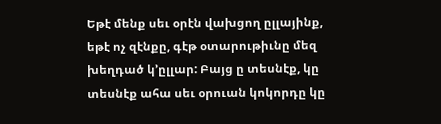Եթէ մենք սեւ օրէն վախցող ըլլայինք, եթէ ոչ զէնքը, գէթ օտարութիւնը մեզ խեղդած կ՚ըլլար: Բայց ը տեսնէք, կը տեսնէք ահա սեւ օրուան կոկորդը կը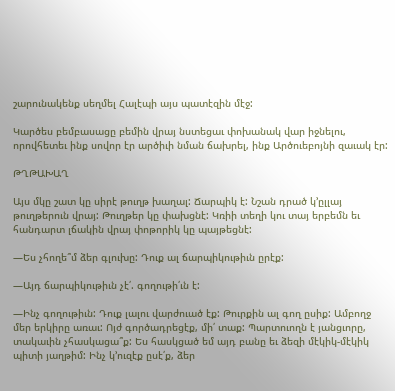շարունակենք սեղմել Հալէպի այս պատէզին մէջ:

Կարծես բեմբասացը բեմին վրայ նստեցաւ փոխանակ վար իջնելու, որովհետեւ ինք սովոր էր արծիւի նման ճախրել, ինք Արծուեբոյնի զաւակ էր:

ԹՂԹԱԽԱՂ

Այս մկը շատ կը սիրէ թուղթ խաղալ: Ճարպիկ է: Նշան դրած կ՚ըլլայ թուղթերուն վրայ: Թուղթեր կը փախցնէ: Կռիի տեղի կու տայ երբեմն եւ հանդարտ լճակին վրայ փոթորիկ կը պայթեցնէ:

—Ես չհողե՞մ ձեր գլուխը: Դուք ալ ճարպիկութիւն ըրէք:

—Այդ ճարպիկութիւն չէ՛. գողութի՛ւն է:

—Ինչ գողութիւն: Դուք լալու վարժուած էք: Թուրքին ալ գող ըսիք: Ամբողջ մեր երկիրը առաւ: Ոյժ գործադրեցէք, մի՛ տաք: Պարտուողն է յանցւորը, տակաւին չհասկացա՞ք: Ես հասկցած եմ այդ բանը եւ ձեզի մէկիկ-մէկիկ պիտի յաղթիմ: Ինչ կ՚ուզէք ըսէ՛ք, ձեր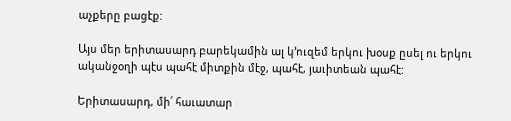աչքերը բացէք:

Այս մեր երիտասարդ բարեկամին ալ կ՚ուզեմ երկու խօսք ըսել ու երկու ականջօղի պէս պահէ միտքին մէջ, պահէ, յաւիտեան պահէ:

Երիտասարդ, մի՛ հաւատար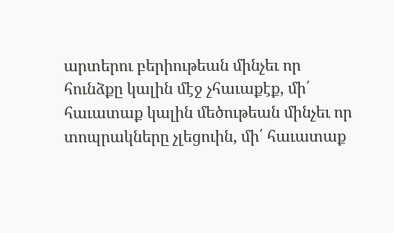արտերու բերիութեան մինչեւ որ հունձքը կալին մէջ չհաւաքէք, մի՛ հաւատաք կալին մեծութեան մինչեւ որ տոպրակները չլեցուին, մի՛ հաւատաք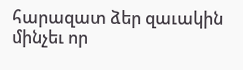հարազատ ձեր զաւակին մինչեւ որ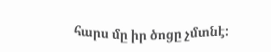հարս մը իր ծոցը չմտնէ: